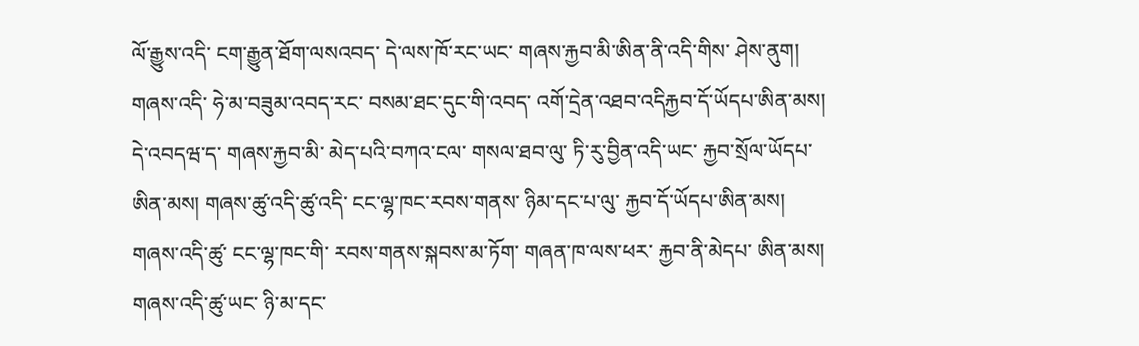ལོ་རྒྱུས་འདི་ ངག་རྒྱུན་ཐོག་ལསའབད་ དེ་ལས་ཁོ་རང་ཡང་ གཞས་རྐྱབ་མི་ཨིན་ནི་འདི་གིས་ ཤེས་ནུག། གཞས་འདི་ ཧེ་མ་བཟུམ་འབད་རང་ བསམ་ཐང་དུང་གི་འབད་ འགོ་དྲེན་འཐབ་འདིརྐྱབ་དོ་ཡོདཔ་ཨིན་མས། དེ་འབདཝ་ད་ གཞས་རྐྱབ་མི་ མེད་པའི་བཀའ་ངལ་ གསལ་ཐབ་ལུ་ ཏི་རུ་བྱིན་འདི་ཡང་ རྐྱབ་སྲོལ་ཡོདཔ་ཨིན་མས། གཞས་ཚུ་འདི་ཚུ་འདི་ ངང་ལྷ་ཁང་རབས་གནས་ ཉིམ་དང་པ་ལུ་ རྐྱབ་དོ་ཡོདཔ་ཨིན་མས།  གཞས་འདི་ཚུ་ ངང་ལྷ་ཁང་གི་ རབས་གནས་སྐབས་མ་ཏོག་ གཞན་ཁ་ལས་ཕར་ རྐྱབ་ནི་མེདཔ་ ཨིན་མས། གཞས་འདི་ཚུ་ཡང་ ཉི་མ་དང་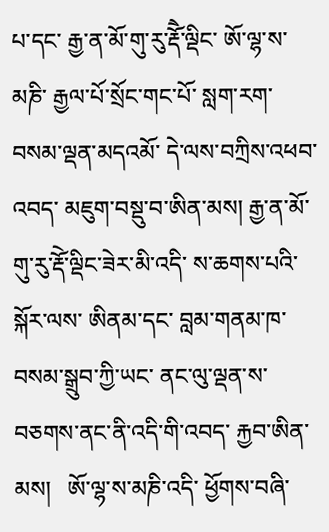པ་དང་ རྒྱ་ན་མོ་གུ་རུ་རྡོཻ་ལྡིང་ ཨོ་ལྷ་ས་མཎི་ རྒྱལ་པོ་སྲོང་གང་པོ་ སླག་རག་བསམ་ལྡན་མདའམོ་ དེ་ལས་བཀྲིས་འཕབ་འབད་ མཇུག་བསྡུ་བ་ཨིན་མས། རྒྱ་ན་མོ་གུ་རུ་རྡོེ་ལྡིང་ཟེར་མི་འདི་ ས་ཆགས་པའི་སྐོར་ལས་ ཨིནམ་དང་ བླམ་གནམ་ཁ་བསམ་སྒྲུབ་ཀྱི་ཡང་ ནང་ལུ་ལྡན་ས་བཅགས་ནང་ནི་འདི་གི་འབད་ རྐྱབ་ཨིན་མས།   ཨོ་ལྷ་ས་མཎི་འདི་ ཕྱོགས་བཞི་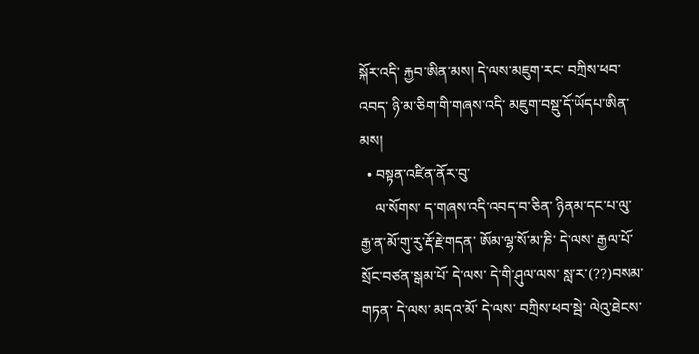སྐོར་འདི་ རྐྱབ་ཨིན་མས། དེ་ལས་མཇུག་རང་ བཀྲིས་ཕབ་འབད་ ཉི་མ་ཅིག་གི་གཞས་འདི་ མཇུག་བསྡུ་དོ་ཡོདཔ་ཨིན་མས།
  • བསྟན་འཛིན་ནོར་བུ་
    ལ་སོགས་ ད་གཞས་འདི་འབད་བ་ཅིན་ ཉིནམ་དང་པ་ལུ་ རྒྱ་ན་མོ་གུ་རུ་རྡོ་རྗེ་གདན་ ཨོམ་ལྷ་སོ་མ་ཎི་ དེ་ལས་ རྒྱལ་པོ་སྲོང་བཙན་སྒམ་པོ་ དེ་ལས་ དེ་གི་ཤུལ་ལས་ སླ་ར་(??)བསམ་གཏན་ དེ་ལས་ མདའ་མོ་ དེ་ལས་ བཀྲིས་ཕབ་སྦེ་ ལེའུ་ཐེངས་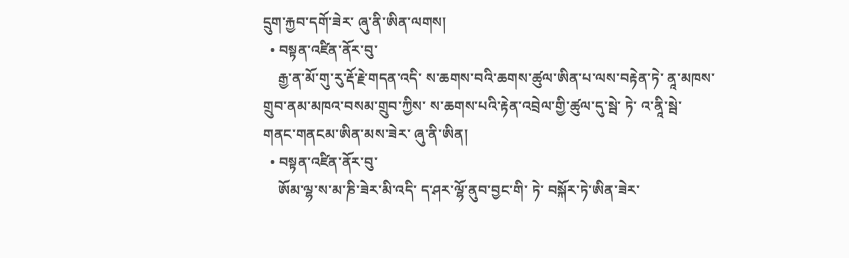དྲུག་རྐྱབ་དགོ་ཟེར་ ཞུ་ནི་ཨིན་ལགས།
  • བསྟན་འཛིན་ནོར་བུ་
    རྒྱ་ན་མོ་གུ་རུ་རྡོ་རྗེ་གདན་འདི་ ས་ཆགས་བའི་ཆགས་ཚུལ་ཨིན་པ་ལས་བརྟེན་ཏེ་ ནཱ་མཁས་གྲུབ་ནམ་མཁའ་བསམ་གྲུབ་ཀྱིས་ ས་ཆགས་པའི་རྟེན་འབྲེལ་གྱི་ཚུལ་དུ་སྦེ་ ཏེ་ འ་ནཱི་སྦེ་ གནང་གནངམ་ཨིན་མས་ཟེར་ ཞུ་ནི་ཨིན།
  • བསྟན་འཛིན་ནོར་བུ་
    ཨོམ་ལྷ་ས་མ་ཎི་ཟེར་མི་འདི་ ད་ཤར་ལྷོ་ནུབ་བྱང་གི་ ཏེ་ བསྐོར་ཏེ་ཨིན་ཟེར་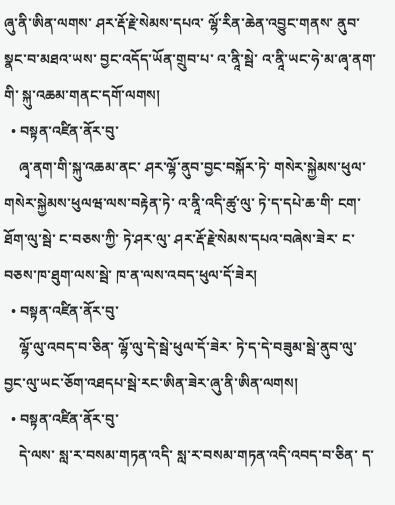ཞུ་ནི་ཨིན་ལགས་ ཤར་རྡོ་རྗེ་སེམས་དཔའ་ ལྷོ་རིན་ཆེན་འབྱུང་གནས་ ནུབ་སྣང་བ་མཐའ་ཡས་ བྱང་འདོད་ཡོན་གྲུབ་པ་ འ་ནཱི་སྦེ་ འ་ནཱི་ཡང་ཧེ་མ་ཞྭ་ནག་གི་ སྐུ་འཆམ་གནང་དགོ་ལགས།
  • བསྟན་འཛིན་ནོར་བུ་
    ཞྭ་ནག་གི་སྐུ་འཆམ་ནང་ ཤར་ལྷོ་ནུབ་བྱང་བསྐོར་ཏེ་ གསེར་སྐྱེམས་ཕུལ་ གསེར་སྐྱེམས་ཕུལཝ་ལས་བརྟེན་ཏེ་ འ་ནཱི་འདི་ཚུ་ལུ་ ཏེ་ད་དཔེ་ཆ་གི་ ངག་ཐོག་ལུ་སྦེ་ ང་བཅས་ཀྱི་ ཏེ་ཤར་ལུ་ ཤར་རྡོ་རྗེ་སེམས་དཔའ་བཞེས་ཟེར་ ང་བཅས་ཁ་ཐུག་ལས་སྦེ་ ཁ་ན་ལས་འབད་ཕུལ་དོ་ཟེར།
  • བསྟན་འཛིན་ནོར་བུ་
    ལྷོ་ལུ་འབད་བ་ཅིན་ ལྷོ་ལུ་དེ་སྦེ་ཕུལ་དོ་ཟེར་ ཏེ་ད་དེ་བཟུམ་སྦེ་ནུབ་ལུ་ བྱང་ལུ་ཡང་ཅོག་འཐདཔ་སྦེ་རང་ཨིན་ཟེར་ཞུ་ནི་ཨིན་ལགས།
  • བསྟན་འཛིན་ནོར་བུ་
    དེ་ལས་ སླ་ར་བསམ་གཏན་འདི་ སླ་ར་བསམ་གཏན་འདི་འབད་བ་ཅིན་ ད་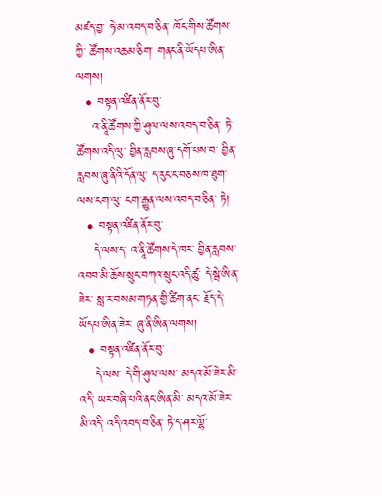མཛད་བྱ་ ཧེ་མ་འབད་བ་ཅིན་ ཁོང་གིས་ཚོགས་ཀྱི་ ཚོགས་འཆམ་ཅིག་ གནང་ནི་ཡོདཔ་ཨིན་ལགས།
  • བསྟན་འཛིན་ནོར་བུ་
    འ་ནཱི་ཚོགས་ཀྱི་ཤུལ་ལས་འབད་བ་ཅིན་ ཏེ་ ཚོགས་འདི་ལུ་ བྱིན་རླབས་ཞུ་དགོ་པས་བ་ བྱིན་རླབས་ཞུ་ནིའི་དོན་ལུ་ ད་རུང་ང་བཅས་ཁ་ཐུག་ལས་ངག་ལུ་ ངག་རྒྱུན་ལས་འབད་བ་ཅིན་ ཏེ།
  • བསྟན་འཛིན་ནོར་བུ་
    དེ་ལས་ད་ འ་ནཱི་ཚོགས་དེ་ཁར་ བྱིན་རླབས་འབབ་མི་ཆོས་སྲུང་བཀའ་སྲུང་འདི་ཚུ་ དེ་སྦེ་ཨིན་ཟེར་ སླ་ར་བསམ་གཏན་གྱི་ཚིག་ནང་ རྗོད་དེ་ཡོདཔ་ཨིན་ཟེར་ ཞུ་ནི་ཨིན་ལགས།
  • བསྟན་འཛིན་ནོར་བུ་
    དེ་ལས་ དེ་གི་ཤུལ་ལས་ མདའ་མོ་ཟེར་མི་འདི་ ཡར་བཞི་པའི་ནང་ཨིན་མི་ མདའ་མོ་ཟེར་མི་འདི་ འདི་འབད་བ་ཅིན་ ཏེ་ད་ཤར་ལྷོ་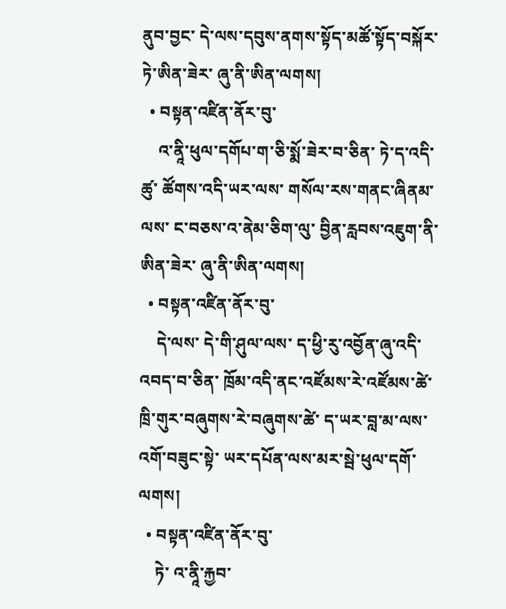ནུབ་བྱང་ དེ་ལས་དབུས་ནགས་སྟོད་མཚོ་སྟོད་བསྐོར་ཏེ་ཨིན་ཟེར་ ཞུ་ནི་ཨིན་ལགས།
  • བསྟན་འཛིན་ནོར་བུ་
    འ་ནཱི་ཕུལ་དགོཔ་ག་ཅི་སྨོ་ཟེར་བ་ཅིན་ ཏེ་ད་འདི་ཚུ་ ཚོགས་འདི་ཡར་ལས་ གསོལ་རས་གནང་ཞིནམ་ལས་ ང་བཅས་འ་ནེམ་ཅིག་ལུ་ བྱིན་རླབས་འཇུག་ནི་ཨིན་ཟེར་ ཞུ་ནི་ཨིན་ལགས།
  • བསྟན་འཛིན་ནོར་བུ་
    དེ་ལས་ དེ་གི་ཤུལ་ལས་ ད་ཕྱི་རུ་འབྱོན་ཞུ་འདི་འབད་བ་ཅིན་ ཁྲོམ་འདི་ནང་འཛོམས་རེ་འཛོམས་ཚེ་ ཁྲི་གུར་བཞུགས་རེ་བཞུགས་ཚེ་ ད་ཡར་བླ་མ་ལས་འགོ་བཟུང་སྟེ་ ཡར་དཔོན་ལས་མར་སྦེ་ཕུལ་དགོ་ལགས།
  • བསྟན་འཛིན་ནོར་བུ་
    ཏེ་ འ་ནཱི་རྐྱབ་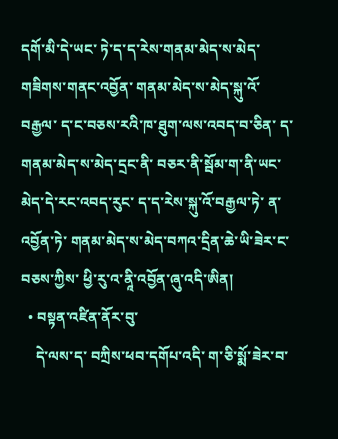དགོ་མི་དེ་ཡང་ ཏེ་ད་ད་རེས་གནམ་མེད་ས་མེད་གཟིགས་གནང་འབྱོན་ གནམ་མེད་ས་མེད་སྐུ་འོ་བརྒྱལ་ ད་ང་བཅས་རའི་ཁ་ཐུག་ལས་འབད་བ་ཅིན་ ད་གནམ་མེད་ས་མེད་དྲང་ནི་ བཅར་ནི་སྦོམ་ག་ནི་ཡང་མེད་དེ་རང་འབད་རུང་ ད་ད་རེས་སྐུ་འོ་བརྒྱལ་ཏེ་ ན་འབྱོན་ཏེ་ གནམ་མེད་ས་མེད་བཀའ་དྲིན་ཆེ་ཡི་ཟེར་ང་བཅས་ཀྱིས་ ཕྱི་རུ་འ་ནཱི་འབྱོན་ཞུ་འདི་ཨིན།
  • བསྟན་འཛིན་ནོར་བུ་
    དེ་ལས་ད་ བཀྲིས་ཕབ་དགོཔ་འདི་ ག་ཅི་སྨོ་ཟེར་བ་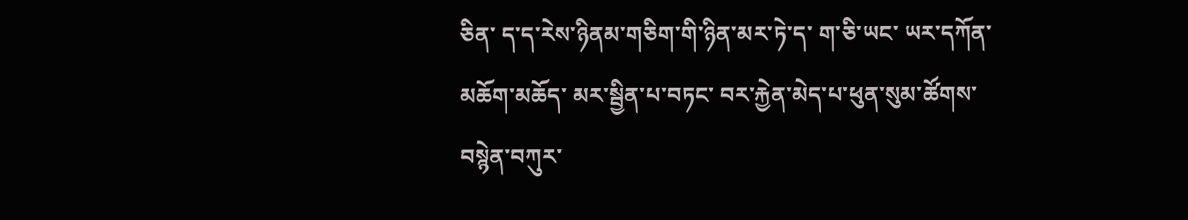ཅིན་ ད་ད་རེས་ཉིནམ་གཅིག་གི་ཉིན་མར་ཏེ་ད་ ག་ཅི་ཡང་ ཡར་དཀོན་མཆོག་མཆོད་ མར་སྦྱིན་པ་བཏང་ བར་རྐྱེན་མེད་པ་ཕུན་སུམ་ཚོགས་ བསྙེན་བཀུར་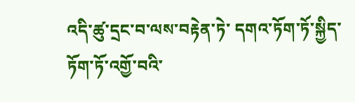འདི་ཚུ་དྲང་བ་ལས་བརྟེན་ཏེ་ དགའ་ཏོག་ཏོ་སྐྱིད་ཏོག་ཏོ་འགྱོ་བའི་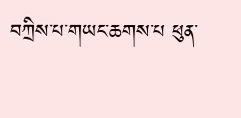བཀྲིས་པ་གཡང་ཆགས་པ ཕུན་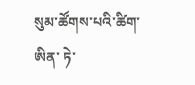སུམ་ཚོགས་པའི་ཚིག་ཨིན་ ཏེ་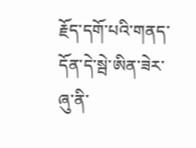རྗོད་དགོ་པའི་གནད་དོན་དེ་སྦེ་ཨིན་ཟེར་ ཞུ་ནི་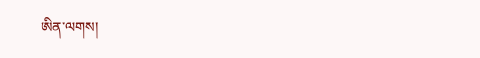ཨིན་ལགས།